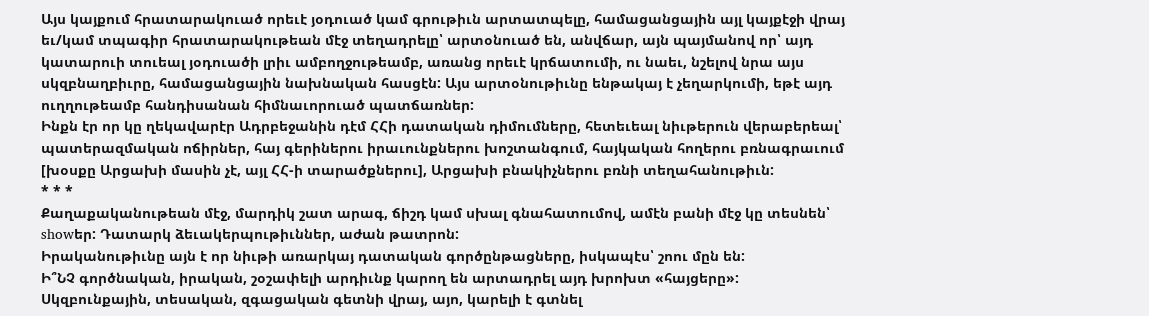Այս կայքում հրատարակուած որեւէ յօդուած կամ գրութիւն արտատպելը, համացանցային այլ կայքէջի վրայ եւ/կամ տպագիր հրատարակութեան մէջ տեղադրելը՝ արտօնուած են, անվճար, այն պայմանով որ՝ այդ կատարուի տուեալ յօդուածի լրիւ ամբողջութեամբ, առանց որեւէ կրճատումի, ու նաեւ, նշելով նրա այս սկզբնաղբիւրը, համացանցային նախնական հասցէն: Այս արտօնութիւնը ենթակայ է չեղարկումի, եթէ այդ ուղղութեամբ հանդիսանան հիմնաւորուած պատճառներ:
Ինքն էր որ կը ղեկավարէր Ադրբեջանին դէմ ՀՀի դատական դիմումները, հետեւեալ նիւթերուն վերաբերեալ՝ պատերազմական ոճիրներ, հայ գերիներու իրաւունքներու խոշտանգում, հայկական հողերու բռնագրաւում [խօսքը Արցախի մասին չէ, այլ ՀՀ-ի տարածքներու], Արցախի բնակիչներու բռնի տեղահանութիւն:
* * *
Քաղաքականութեան մէջ, մարդիկ շատ արագ, ճիշդ կամ սխալ գնահատումով, ամէն բանի մէջ կը տեսնեն՝ showեր: Դատարկ ձեւակերպութիւններ, աժան թատրոն:
Իրականութիւնը այն է որ նիւթի առարկայ դատական գործընթացները, իսկապէս՝ շոու մըն են:
Ի՞ՆՉ գործնական, իրական, շօշափելի արդիւնք կարող են արտադրել այդ խրոխտ «հայցերը»:
Սկզբունքային, տեսական, զգացական գետնի վրայ, այո, կարելի է գտնել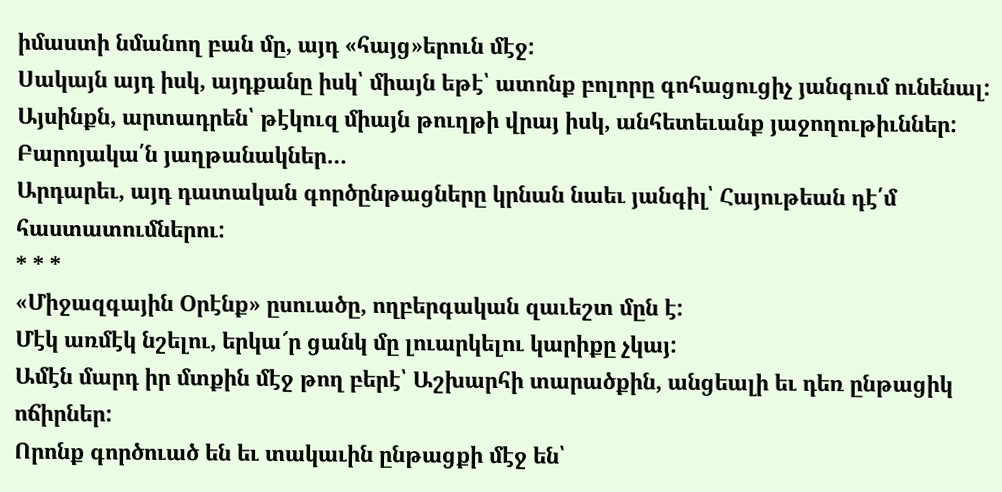իմաստի նմանող բան մը, այդ «հայց»երուն մէջ:
Սակայն այդ իսկ, այդքանը իսկ՝ միայն եթէ՝ ատոնք բոլորը գոհացուցիչ յանգում ունենալ: Այսինքն, արտադրեն՝ թէկուզ միայն թուղթի վրայ իսկ, անհետեւանք յաջողութիւններ: Բարոյակա՛ն յաղթանակներ…
Արդարեւ, այդ դատական գործընթացները կրնան նաեւ յանգիլ՝ Հայութեան դէ՛մ հաստատումներու:
* * *
«Միջազգային Օրէնք» ըսուածը, ողբերգական զաւեշտ մըն է:
Մէկ առմէկ նշելու, երկա՜ր ցանկ մը լուարկելու կարիքը չկայ:
Ամէն մարդ իր մտքին մէջ թող բերէ՝ Աշխարհի տարածքին, անցեալի եւ դեռ ընթացիկ ոճիրներ:
Որոնք գործուած են եւ տակաւին ընթացքի մէջ են՝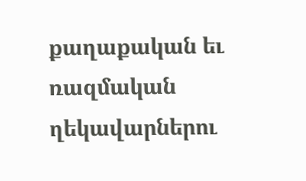քաղաքական եւ ռազմական ղեկավարներու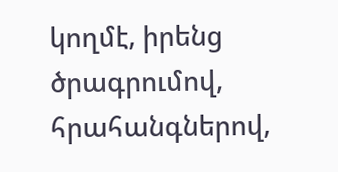կողմէ, իրենց ծրագրումով, հրահանգներով,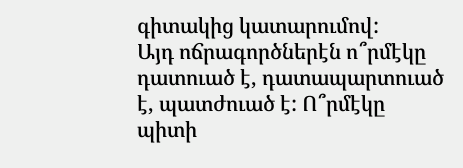գիտակից կատարումով:
Այդ ոճրագործներէն ո՞րմէկը դատուած է, դատապարտուած է, պատժուած է: Ո՞րմէկը պիտի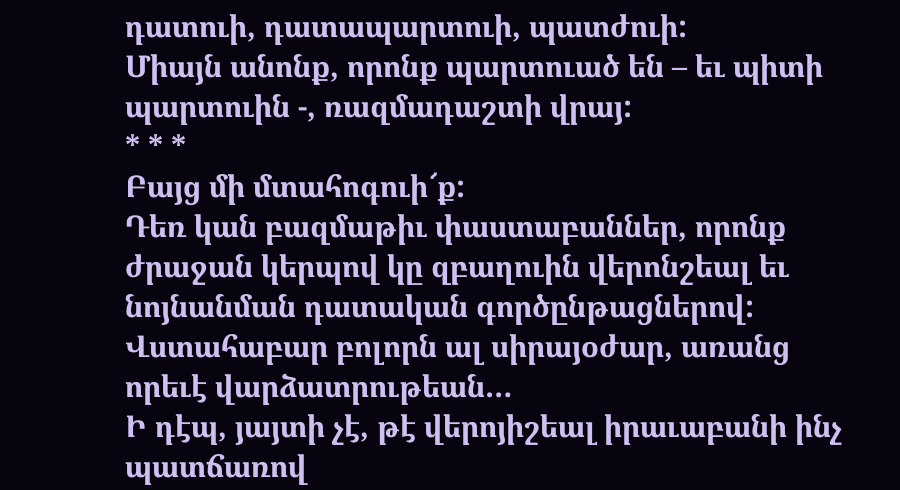դատուի, դատապարտուի, պատժուի:
Միայն անոնք, որոնք պարտուած են – եւ պիտի պարտուին -, ռազմադաշտի վրայ:
* * *
Բայց մի մտահոգուի՜ք:
Դեռ կան բազմաթիւ փաստաբաններ, որոնք ժրաջան կերպով կը զբաղուին վերոնշեալ եւ նոյնանման դատական գործընթացներով:
Վստահաբար բոլորն ալ սիրայօժար, առանց որեւէ վարձատրութեան…
Ի դէպ, յայտի չէ, թէ վերոյիշեալ իրաւաբանի ինչ պատճառով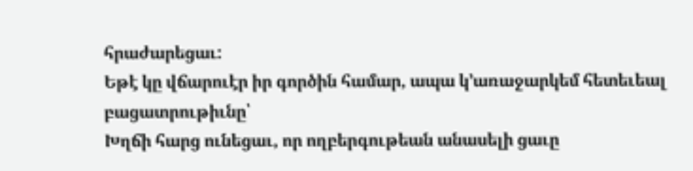հրաժարեցաւ:
Եթէ կը վճարուէր իր գործին համար, ապա կ’առաջարկեմ հետեւեալ բացատրութիւնը՝
Խղճի հարց ունեցաւ, որ ողբերգութեան անասելի ցաւը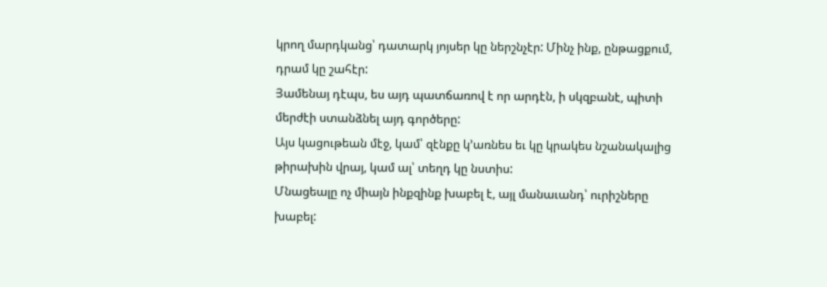կրող մարդկանց՝ դատարկ յոյսեր կը ներշնչէր: Մինչ ինք, ընթացքում, դրամ կը շահէր:
Յամենայ դէպս, ես այդ պատճառով է որ արդէն, ի սկզբանէ, պիտի մերժէի ստանձնել այդ գործերը:
Այս կացութեան մէջ, կամ՝ զէնքը կ’առնես եւ կը կրակես նշանակալից թիրախին վրայ, կամ ալ՝ տեղդ կը նստիս:
Մնացեալը ոչ միայն ինքզինք խաբել է, այլ մանաւանդ՝ ուրիշները խաբել: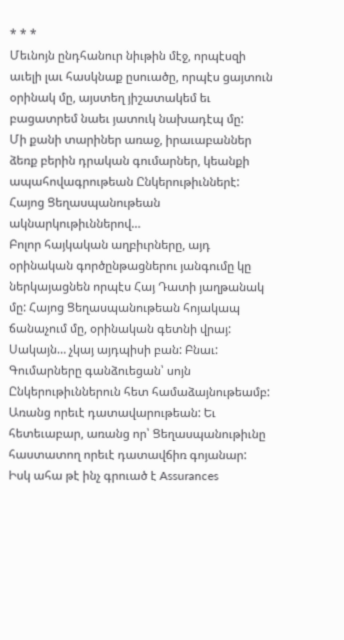* * *
Մեւնոյն ընդհանուր նիւթին մէջ, որպէսզի աւելի լաւ հասկնաք ըսուածը, որպէս ցայտուն օրինակ մը, այստեղ յիշատակեմ եւ բացատրեմ նաեւ յատուկ նախադէպ մը:
Մի քանի տարիներ առաջ, իրաւաբաններ ձեռք բերին դրական գումարներ, կեանքի ապահովագրութեան Ընկերութիւններէ: Հայոց Ցեղասպանութեան ակնարկութիւններով…
Բոլոր հայկական աղբիւրները, այդ օրինական գործընթացներու յանգումը կը ներկայացնեն որպէս Հայ Դատի յաղթանակ մը: Հայոց Ցեղասպանութեան հոյակապ ճանաչում մը, օրինական գետնի վրայ:
Սակայն… չկայ այդպիսի բան: Բնաւ:
Գումարները գանձուեցան՝ սոյն Ընկերութիւններուն հետ համաձայնութեամբ:
Առանց որեւէ դատավարութեան: Եւ հետեւաբար, առանց որ՝ Ցեղասպանութիւնը հաստատող որեւէ դատավճիռ գոյանար:
Իսկ ահա թէ ինչ գրուած է Assurances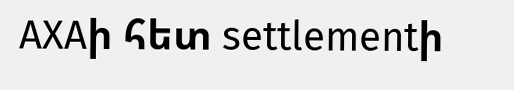AXAի հետ settlementի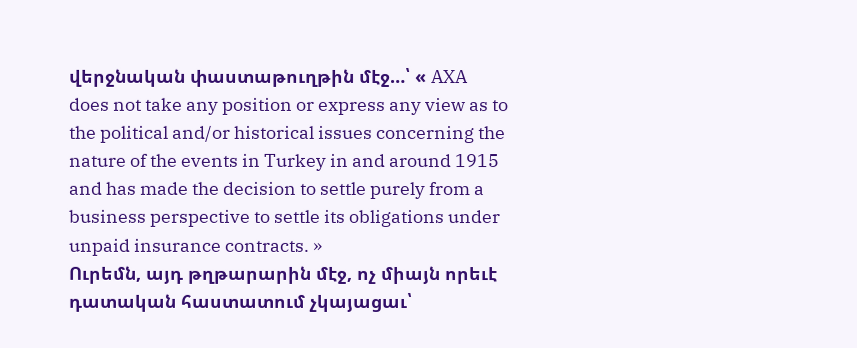վերջնական փաստաթուղթին մէջ…՝ « AXA does not take any position or express any view as to the political and/or historical issues concerning the nature of the events in Turkey in and around 1915 and has made the decision to settle purely from a business perspective to settle its obligations under unpaid insurance contracts. »
Ուրեմն, այդ թղթարարին մէջ, ոչ միայն որեւէ դատական հաստատում չկայացաւ՝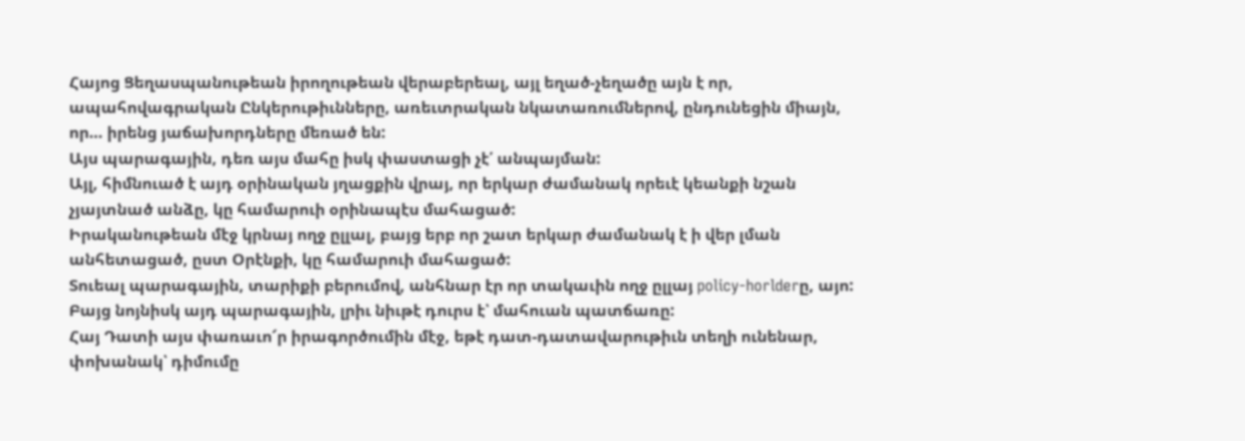Հայոց Ցեղասպանութեան իրողութեան վերաբերեալ, այլ եղած-չեղածը այն է որ, ապահովագրական Ընկերութիւնները, առեւտրական նկատառումներով, ընդունեցին միայն, որ… իրենց յաճախորդները մեռած են:
Այս պարագային, դեռ այս մահը իսկ փաստացի չէ՛ անպայման:
Այլ, հիմնուած է այդ օրինական յղացքին վրայ, որ երկար ժամանակ որեւէ կեանքի նշան չյայտնած անձը, կը համարուի օրինապէս մահացած:
Իրականութեան մէջ կրնայ ողջ ըլլալ, բայց երբ որ շատ երկար ժամանակ է ի վեր լման անհետացած, ըստ Օրէնքի, կը համարուի մահացած:
Տուեալ պարագային, տարիքի բերումով, անհնար էր որ տակաւին ողջ ըլլայ policy-horlderը, այո:
Բայց նոյնիսկ այդ պարագային, լրիւ նիւթէ դուրս է՝ մահուան պատճառը:
Հայ Դատի այս փառաւո՜ր իրագործումին մէջ, եթէ դատ-դատավարութիւն տեղի ունենար, փոխանակ՝ դիմումը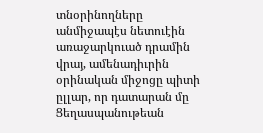տնօրինողները անմիջապէս նետուէին առաջարկուած դրամին վրայ, ամենադիւրին օրինական միջոցը պիտի ըլլար, որ դատարան մը Ցեղասպանութեան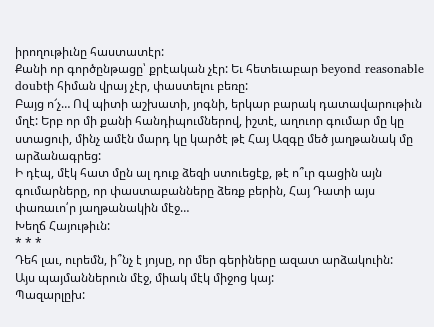իրողութիւնը հաստատէր:
Քանի որ գործընթացը՝ քրէական չէր: Եւ հետեւաբար beyond reasonable doubtի հիման վրայ չէր, փաստելու բեռը:
Բայց ո՜չ… Ով պիտի աշխատի, յոգնի, երկար բարակ դատավարութիւն մղէ: Երբ որ մի քանի հանդիպումներով, իշտէ, աղուոր գումար մը կը ստացուի, մինչ ամէն մարդ կը կարծէ թէ Հայ Ազգը մեծ յաղթանակ մը արձանագրեց:
Ի դէպ, մէկ հատ մըն ալ դուք ձեզի ստուեցէք, թէ ո՞ւր գացին այն գումարները, որ փաստաբանները ձեռք բերին, Հայ Դատի այս փառաւո՛ր յաղթանակին մէջ…
Խեղճ Հայութիւն:
* * *
Դեհ լաւ, ուրեմն, ի՞նչ է յոյսը, որ մեր գերիները ազատ արձակուին:
Այս պայմաններուն մէջ, միակ մէկ միջոց կայ:
Պազարլըխ: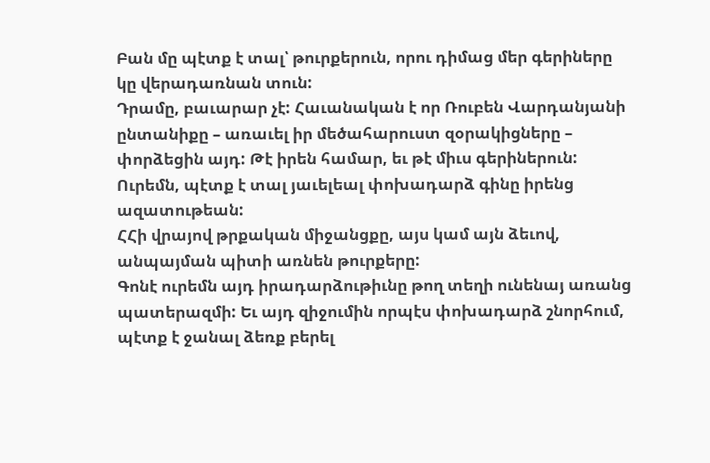Բան մը պէտք է տալ՝ թուրքերուն, որու դիմաց մեր գերիները կը վերադառնան տուն:
Դրամը, բաւարար չէ: Հաւանական է որ Ռուբեն Վարդանյանի ընտանիքը – առաւել իր մեծահարուստ զօրակիցները – փորձեցին այդ: Թէ իրեն համար, եւ թէ միւս գերիներուն:
Ուրեմն, պէտք է տալ յաւելեալ փոխադարձ գինը իրենց ազատութեան:
ՀՀի վրայով թրքական միջանցքը, այս կամ այն ձեւով, անպայման պիտի առնեն թուրքերը:
Գոնէ ուրեմն այդ իրադարձութիւնը թող տեղի ունենայ առանց պատերազմի: Եւ այդ զիջումին որպէս փոխադարձ շնորհում, պէտք է ջանալ ձեռք բերել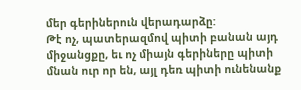մեր գերիներուն վերադարձը:
Թէ ոչ, պատերազմով պիտի բանան այդ միջանցքը, եւ ոչ միայն գերիները պիտի մնան ուր որ են, այլ դեռ պիտի ունենանք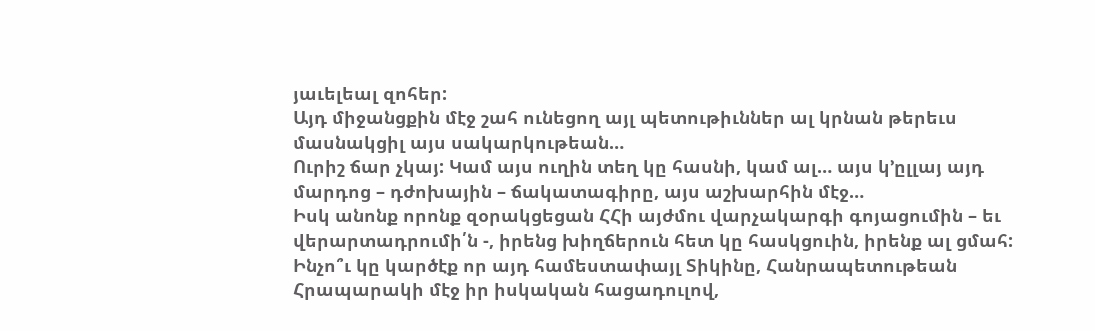յաւելեալ զոհեր:
Այդ միջանցքին մէջ շահ ունեցող այլ պետութիւններ ալ կրնան թերեւս մասնակցիլ այս սակարկութեան…
Ուրիշ ճար չկայ: Կամ այս ուղին տեղ կը հասնի, կամ ալ… այս կ’ըլլայ այդ մարդոց – դժոխային – ճակատագիրը, այս աշխարհին մէջ…
Իսկ անոնք որոնք զօրակցեցան ՀՀի այժմու վարչակարգի գոյացումին – եւ վերարտադրումի՛ն -, իրենց խիղճերուն հետ կը հասկցուին, իրենք ալ ցմահ:
Ինչո՞ւ կը կարծէք որ այդ համեստափայլ Տիկինը, Հանրապետութեան Հրապարակի մէջ իր իսկական հացադուլով,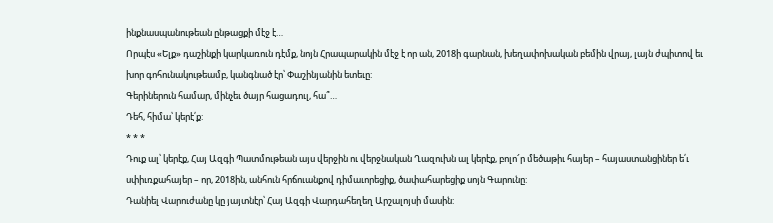ինքնասպանութեան ընթացքի մէջ է…
Որպէս «Ելք» դաշինքի կարկառուն դէմք, նոյն Հրապարակին մէջ է որ ան, 2018ի գարնան, խեղափոխական բեմին վրայ, լայն ժպիտով եւ խոր գոհունակութեամբ, կանգնած էր՝ Փաշինյանին ետեւը:
Գերիներուն համար, մինչեւ ծայր հացադուլ, հա՞…
Դեհ, հիմա՝ կերէ՛ք:
* * *
Դուք ալ՝ կերէք, Հայ Ազգի Պատմութեան այս վերջին ու վերջնական Ղազուխն ալ կերէք, բոլո՜ր մեծաթիւ հայեր – հայաստանցիներ ե՛ւ սփիւռքահայեր – որ, 2018ին, անհուն հրճուանքով դիմաւորեցիք, ծափահարեցիք սոյն Գարունը:
Դանիել Վարուժանը կը յայտնէր՝ Հայ Ազգի Վարդահեղեղ Արշալոյսի մասին: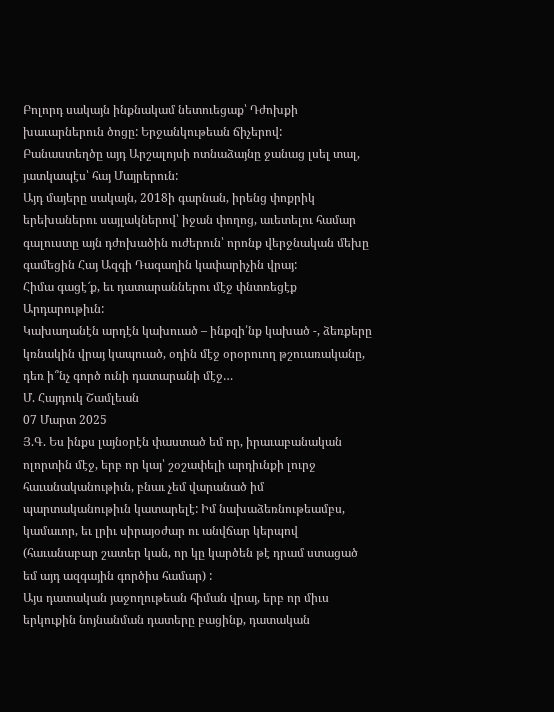Բոլորդ սակայն ինքնակամ նետուեցաք՝ Դժոխքի խաւարներուն ծոցը: Երջանկութեան ճիչերով:
Բանաստեղծը այդ Արշալոյսի ոտնաձայնը ջանաց լսել տալ, յատկապէս՝ հայ Մայրերուն:
Այդ մայերը սակայն, 2018ի գարնան, իրենց փոքրիկ երեխաներու սայլակներով՝ իջան փողոց, աւետելու համար գալուստը այն դժոխածին ուժերուն՝ որոնք վերջնական մեխը գամեցին Հայ Ազգի Դագաղին կափարիչին վրայ:
Հիմա գացէ՜ք, եւ դատարաններու մէջ փնտռեցէք Արդարութիւն:
Կախաղանէն արդէն կախուած – ինքզի՛նք կախած -, ձեռքերը կռնակին վրայ կապուած, օդին մէջ օրօրուող թշուառականը, դեռ ի՞նչ գործ ունի դատարանի մէջ…
Մ. Հայդուկ Շամլեան
07 Մարտ 2025
Յ.Գ. Ես ինքս լայնօրէն փաստած եմ որ, իրաւաբանական ոլորտին մէջ, երբ որ կայ՝ շօշափելի արդիւնքի լուրջ հաւանականութիւն, բնաւ չեմ վարանած իմ պարտականութիւն կատարելէ: Իմ նախաձեռնութեամբս, կամաւոր, եւ լրիւ սիրայօժար ու անվճար կերպով (հաւանաբար շատեր կան, որ կը կարծեն թէ դրամ ստացած եմ այդ ազգային գործիս համար) :
Այս դատական յաջողութեան հիման վրայ, երբ որ միւս երկուքին նոյնանման դատերը բացինք, դատական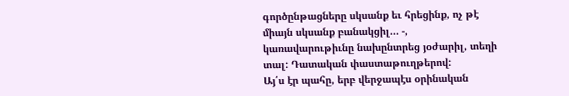գործընթացները սկսանք եւ հրեցինք, ոչ թէ միայն սկսանք բանակցիլ… -, կառավարութիւնը նախընտրեց յօժարիլ, տեղի տալ: Դատական փաստաթուղթերով:
Այ՛ս էր պահը, երբ վերջապէս օրինական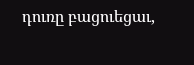դուռը բացուեցաւ,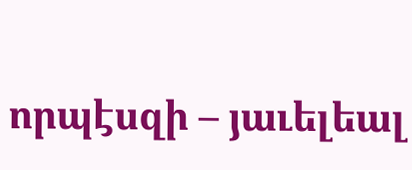որպէսզի – յաւելեալ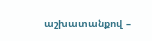աշխատանքով –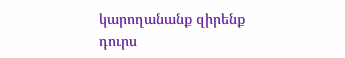կարողանանք զիրենք դուրս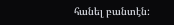հանել բանտէն: